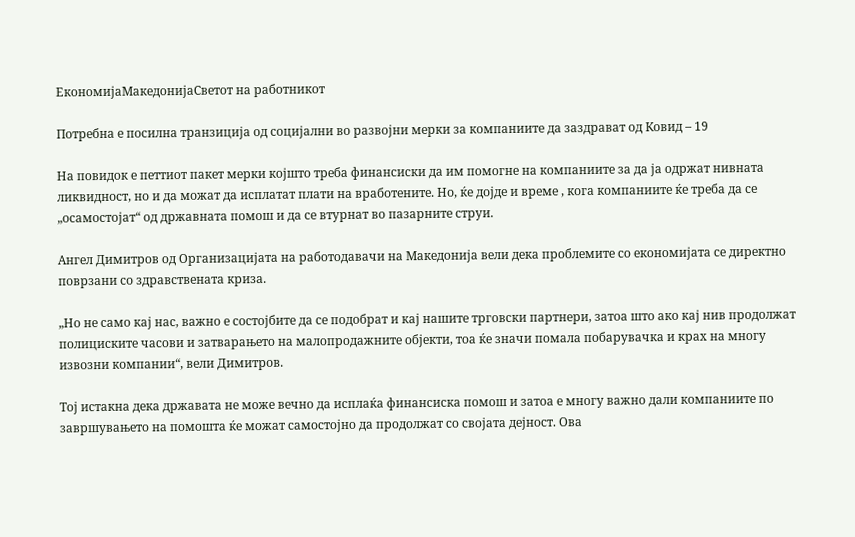ЕкономијаМакедонијаСветот на работникот

Потребна е посилна транзиција од социјални во развојни мерки за компаниите да заздрават од Ковид – 19

На повидок е петтиот пакет мерки којшто треба финансиски да им помогне на компаниите за да ја одржат нивната ликвидност, но и да можат да исплатат плати на вработените. Но, ќе дојде и време , кога компаниите ќе треба да се „осамостојат“ од државната помош и да се втурнат во пазарните струи.

Ангел Димитров од Организацијата на работодавачи на Македонија вели дека проблемите со економијата се директно поврзани со здравствената криза.

„Но не само кај нас, важно е состојбите да се подобрат и кај нашите трговски партнери, затоа што ако кај нив продолжат полициските часови и затварањето на малопродажните објекти, тоа ќе значи помала побарувачка и крах на многу извозни компании“, вели Димитров.

Тој истакна дека државата не може вечно да исплаќа финансиска помош и затоа е многу важно дали компаниите по завршувањето на помошта ќе можат самостојно да продолжат со својата дејност. Ова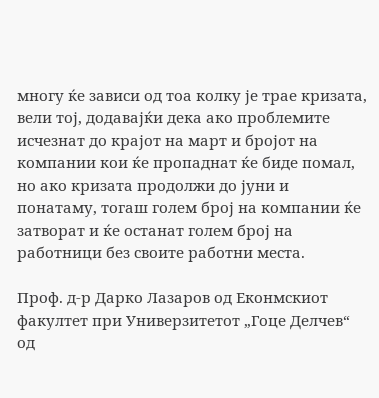многу ќе зависи од тоа колку је трае кризата, вели тој, додавајќи дека ако проблемите исчезнат до крајот на март и бројот на компании кои ќе пропаднат ќе биде помал, но ако кризата продолжи до јуни и понатаму, тогаш голем број на компании ќе затворат и ќе останат голем број на работници без своите работни места.

Проф. д-р Дарко Лазаров од Еконмскиот факултет при Универзитетот „Гоце Делчев“ од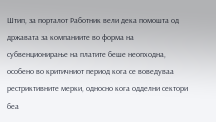Штип, за порталот Работник вели дека помошта од државата за компаниите во форма на субвенционирање на платите беше неопходна, особено во критичниот период кога се воведуваа рестриктивните мерки, односно кога одделни сектори беа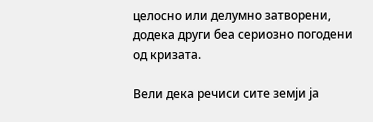целосно или делумно затворени, додека други беа сериозно погодени од кризата.

Вели дека речиси сите земји ја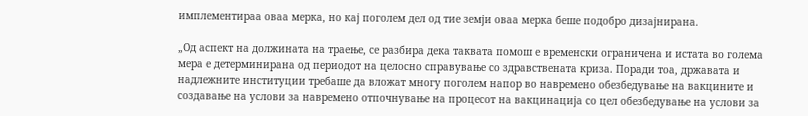имплементираа оваа мерка, но кај поголем дел од тие земји оваа мерка беше подобро дизајнирана.

„Од аспект на должината на траење, се разбира дека таквата помош е временски ограничена и истата во голема мера е детерминирана од периодот на целосно справување со здравствената криза. Поради тоа, државата и надлежните институции требаше да вложат многу поголем напор во навремено обезбедување на вакцините и создавање на услови за навремено отпочнување на процесот на вакцинација со цел обезбедување на услови за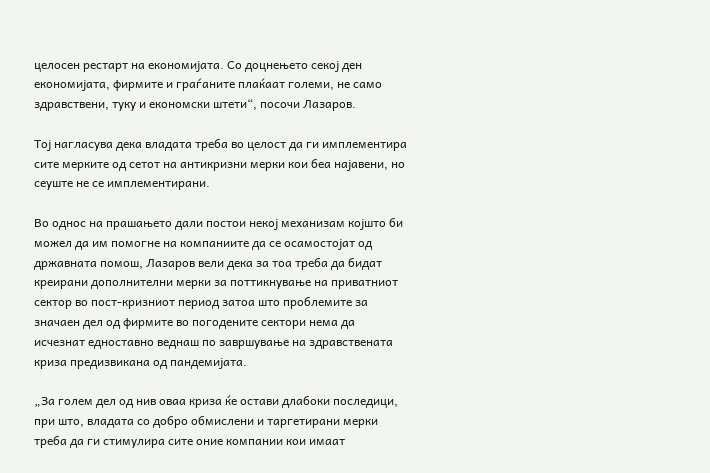целосен рестарт на економијата. Со доцнењето секој ден економијата, фирмите и граѓаните плаќаат големи, не само здравствени, туку и економски штети“, посочи Лазаров.

Тој нагласува дека владата треба во целост да ги имплементира сите мерките од сетот на антикризни мерки кои беа најавени, но сеуште не се имплементирани.

Во однос на прашањето дали постои некој механизам којшто би можел да им помогне на компаниите да се осамостојат од државната помош, Лазаров вели дека за тоа треба да бидат креирани дополнителни мерки за поттикнување на приватниот сектор во пост-кризниот период затоа што проблемите за значаен дел од фирмите во погодените сектори нема да исчезнат едноставно веднаш по завршување на здравствената криза предизвикана од пандемијата.

„За голем дел од нив оваа криза ќе остави длабоки последици, при што, владата со добро обмислени и таргетирани мерки треба да ги стимулира сите оние компании кои имаат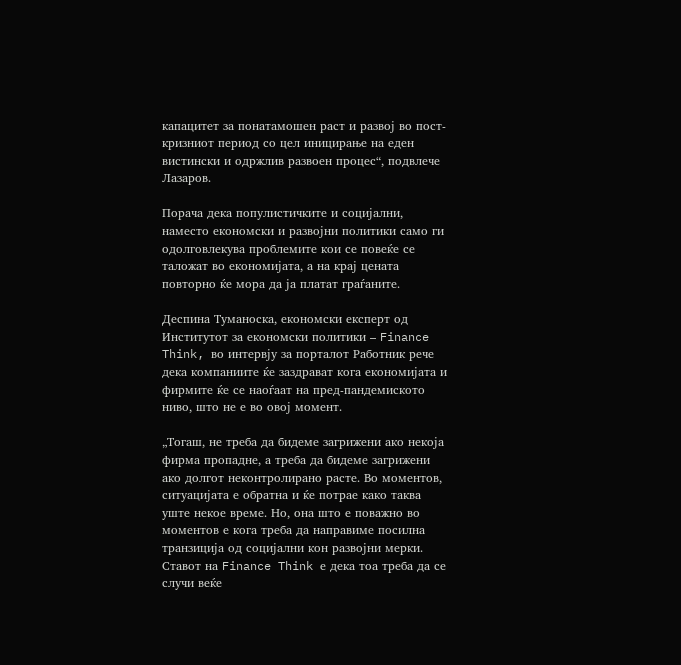капацитет за понатамошен раст и развој во пост-кризниот период со цел иницирање на еден вистински и одржлив развоен процес“, подвлече Лазаров.

Порача дека популистичките и социјални, наместо економски и развојни политики само ги одолговлекува проблемите кои се повеќе се таложат во економијата, а на крај цената повторно ќе мора да ја платат граѓаните.

Деспина Туманоска, економски експерт од Институтот за економски политики – Finance Think, во интервју за порталот Работник рече дека компаниите ќе заздрават кога економијата и фирмите ќе се наоѓаат на пред-пандемиското ниво, што не е во овој момент.

„Тогаш, не треба да бидеме загрижени ако некоја фирма пропадне, а треба да бидеме загрижени ако долгот неконтролирано расте. Во моментов, ситуацијата е обратна и ќе потрае како таква уште некое време. Но, она што е поважно во моментов е кога треба да направиме посилна транзиција од социјални кон развојни мерки. Ставот на Finance Think е дека тоа треба да се случи веќе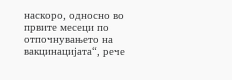наскоро, односно во првите месеци по отпочнувањето на вакцинацијата“, рече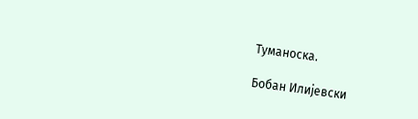Туманоска.

Бобан Илијевски